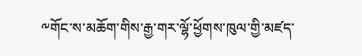༸གོང་ས་མཆོག་གིས་རྒྱ་གར་ལྷོ་ཕྱོགས་ཁུལ་གྱི་མཛད་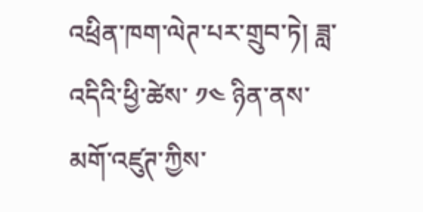འཕྲིན་ཁག་ལེཊ་པར་གྲུབ་ཏེ། ཟླ་འདིའི་ཕྱི་ཚེས་ ༡༤ ཉིན་ནས་མགོ་འཛུཊ་ཀྱིས་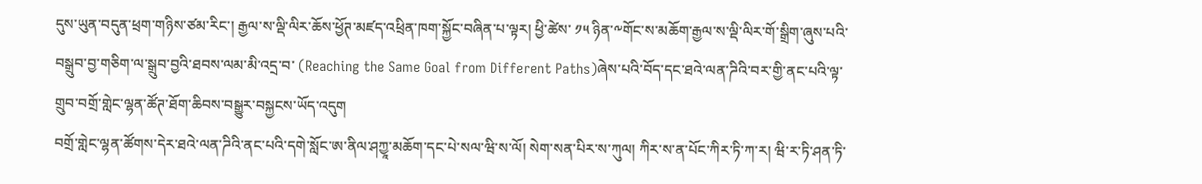དུས་ཡུན་བདུན་ཕྲག་གཉིས་ཙམ་རིང་། རྒྱལ་ས་ལྡི་ལིར་ཆོས་ཕྱོཊ་མཛད་འཕྲིན་ཁག་སྐྱོང་བཞིན་པ་ལྟར། ཕྱི་ཚེས་ ༡༥ ཉིན་༸གོང་ས་མཆོག་རྒྱལ་ས་ལྡི་ལིར་གོ་སྒྲིག་ཞུས་པའི་བསྒྲུབ་བྱ་གཅིག་ལ་སྒྲུབ་བྱའི་ཐབས་ལམ་མི་འདྲ་བ་ (Reaching the Same Goal from Different Paths)ཞེས་པའི་བོད་དང་ཐའེ་ལན་ཌིའི་བར་གྱི་ནང་པའི་ལྟ་གྲུབ་བགྲོ་གླེང་ལྷན་ཚོཊ་ཐོག་ཆིབས་བསྒྱུར་བསྐྱངས་ཡོད་འདུག
བགྲོ་གླེང་ལྷན་ཚོགས་དེར་ཐའེ་ལན་ཌིའི་ནང་པའི་དགེ་སློང་ཨ་ནིལ་ཤཀྱཱ་མཆོག་དང་པེ་སལ་ཝི་ས་ལོ། སེག་སན་པིར་ས་ཀུལ། ཀིར་ས་ན་པོང་ཀིར་ཏི་ཀ་ར། ཝི་ར་ཏི་ཤན་ཏི་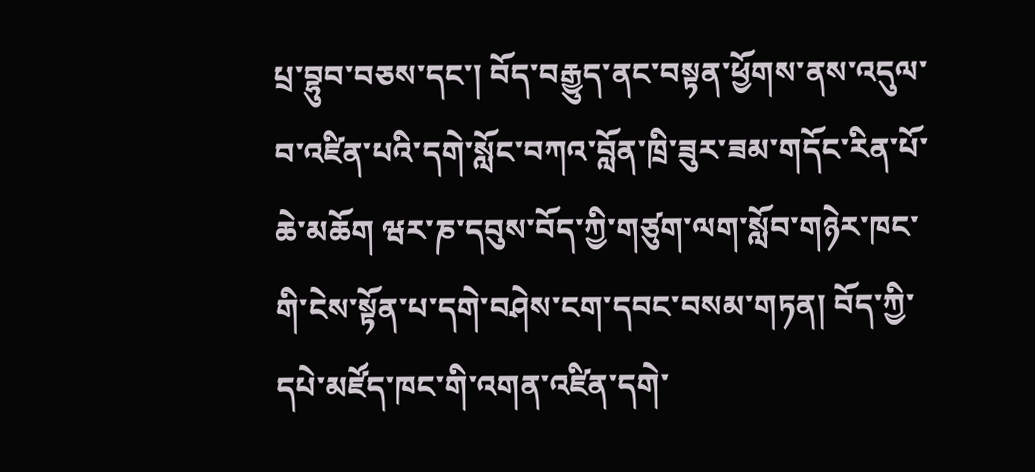པྲ་བྷུབ་བཅས་དང་། བོད་བརྒྱུད་ནང་བསྟན་ཕྱོགས་ནས་འདུལ་བ་འཛིན་པའི་དགེ་སློང་བཀའ་བློན་ཁྲི་ཟུར་ཟམ་གདོང་རིན་པོ་ཆེ་མཆོག ཝར་ཎ་དབུས་བོད་ཀྱི་གཙུག་ལག་སློབ་གཉེར་ཁང་གི་ངེས་སྟོན་པ་དགེ་བཤེས་ངག་དབང་བསམ་གཏན། བོད་ཀྱི་དཔེ་མཛོད་ཁང་གི་འགན་འཛིན་དགེ་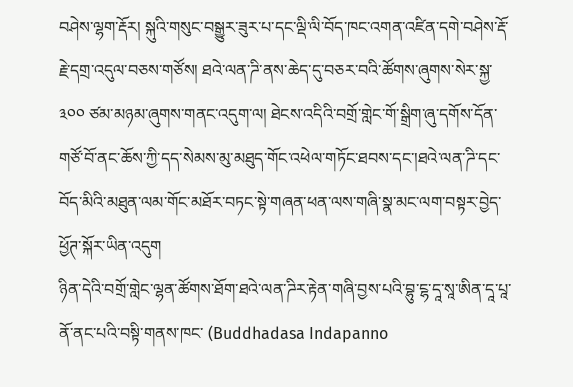བཤེས་ལྷག་རྡོར། སྐུའི་གསུང་བསྒྱུར་ཟུར་པ་དང་ལྡི་ལི་བོད་ཁང་འགན་འཛིན་དགེ་བཤེས་རྡོ་རྗེ་དགྲ་འདུལ་བཅས་གཙོས། ཐའེ་ལན་ཌི་ནས་ཆེད་དུ་བཅར་བའི་ཚོགས་ཞུགས་སེར་སྐྱ་ ༣༠༠ ཙམ་མཉམ་ཞུགས་གནང་འདུག་ལ། ཐེངས་འདིའི་བགྲོ་གླེང་གོ་སྒྲིག་ཞུ་དགོས་དོན་གཙོ་བོ་ནང་ཆོས་ཀྱི་དད་སེམས་མུ་མཐུད་གོང་འཕེལ་གཏོང་ཐབས་དང་།ཐའེ་ལན་ཌི་དང་བོད་མིའི་མཐུན་ལམ་གོང་མཐོར་བཏང་སྟེ་གཞན་ཕན་ལས་གཞི་སྣ་མང་ལག་བསྟར་བྱེད་ཕྱོཊ་སྐོར་ཡིན་འདུག
ཉིན་དེའི་བགྲོ་གླེང་ལྷན་ཚོགས་ཐོག་ཐའེ་ལན་ཌིར་རྟེན་གཞི་བྱས་པའི་བྷུ་ངྷ་དཱ་སཱ་ཨིན་དཱ་པཱ་ནོ་ནང་པའི་བསྟི་གནས་ཁང་ (Buddhadasa Indapanno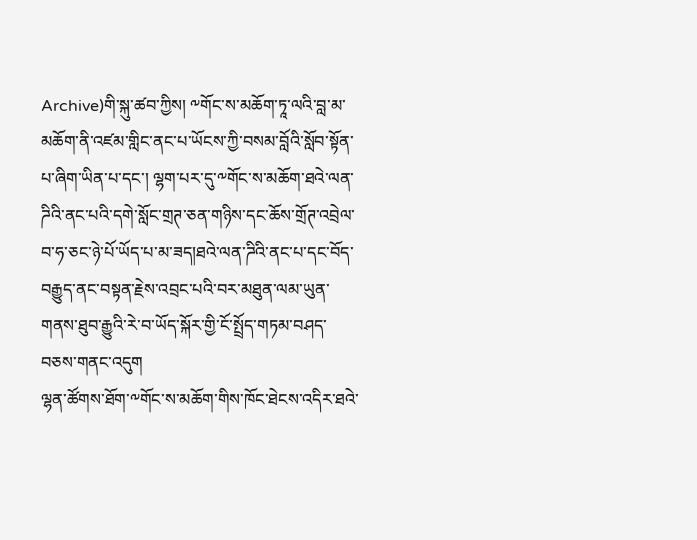Archive)གི་སྐུ་ཚབ་ཀྱིས། ༸གོང་ས་མཆོག་ཏཱ་ལའི་བླ་མ་མཆོག་ནི་འཛམ་གླིང་ནང་པ་ཡོངས་ཀྱི་བསམ་བློའི་སློབ་སྟོན་པ་ཞིག་ཡིན་པ་དང་། ལྷག་པར་དུ་༸གོང་ས་མཆོག་ཐའེ་ལན་ཌིའི་ནང་པའི་དགེ་སློང་གྲཊ་ཅན་གཉིས་དང་ཆོས་གྲོཊ་འབྲེལ་བ་ཧ་ཅང་ཉེ་པོ་ཡོད་པ་མ་ཟད།ཐའེ་ལན་ཌིའི་ནང་པ་དང་བོད་བརྒྱུད་ནང་བསྟན་རྗེས་འབྲང་པའི་བར་མཐུན་ལམ་ཡུན་གནས་ཐུབ་རྒྱུའི་རེ་བ་ཡོད་སྐོར་གྱི་ངོ་སྤྲོད་གཏམ་བཤད་བཅས་གནང་འདུག
ལྷན་ཚོགས་ཐོག་༸གོང་ས་མཆོག་གིས་ཁོང་ཐེངས་འདིར་ཐའེ་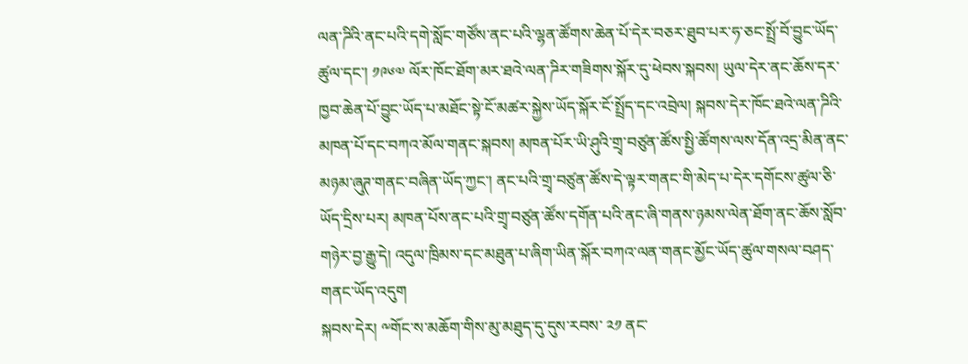ལན་ཌིའི་ནང་པའི་དགེ་སློང་གཙོས་ནང་པའི་ལྷན་ཚོགས་ཆེན་པོ་དེར་བཅར་ཐུབ་པར་ཧ་ཅང་སྤྲོ་བོ་བྱུང་ཡོད་ཚུལ་དང་། ༡༩༦༧ ལོར་ཁོང་ཐོག་མར་ཐའེ་ལན་ཌིར་གཟིགས་སྐོར་དུ་ཕེབས་སྐབས། ཡུལ་དེར་ནང་ཆོས་དར་ཁྱབ་ཆེན་པོ་བྱུང་ཡོད་པ་མཐོང་སྟེ་ངོ་མཚར་སྐྱེས་ཡོད་སྐོར་ངོ་སྤྲོད་དང་འབྲེལ། སྐབས་དེར་ཁོང་ཐའེ་ལན་ཌིའི་མཁན་པོ་དང་བཀའ་མོལ་གནང་སྐབས། མཁན་པོར་ཡི་ཤུའི་གྲྭ་བཙུན་ཚོས་སྤྱི་ཚོགས་ལས་དོན་འདྲ་མིན་ནང་མཉམ་ཞུཊ་གནང་བཞིན་ཡོད་ཀྱང་། ནང་པའི་གྲྭ་བཙུན་ཚོས་དེ་ལྟར་གནང་གི་མེད་པ་དེར་དགོངས་ཚུལ་ཅི་ཡོད་དྲིས་པར། མཁན་པོས་ནང་པའི་གྲྭ་བཙུན་ཚོས་དགོན་པའི་ནང་ཞི་གནས་ཉམས་ལེན་ཐོག་ནང་ཆོས་སློབ་གཉེར་བྱ་རྒྱུ་དེ། འདུལ་ཁྲིམས་དང་མཐུན་པ་ཞིག་ཡིན་སྐོར་བཀའ་ལན་གནང་མྱོང་ཡོད་ཚུལ་གསལ་བཤད་གནང་ཡོད་འདུག
སྐབས་དེར། ༸གོང་ས་མཆོག་གིས་མུ་མཐུད་དུ་དུས་རབས་ ༢༡ ནང་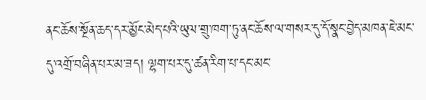ནང་ཆོས་སྔོན་ཆད་དར་མྱོང་མེད་པའི་ཡུལ་གྲུ་ཁག་ཏུ་ནང་ཆོས་ལ་གསར་དུ་དོ་སྣང་བྱེད་མཁན་ཇེ་མང་དུ་འགྲོ་བཞིན་པར་མ་ཟད། ལྷག་པར་དུ་ཚན་རིག་པ་དང་མང་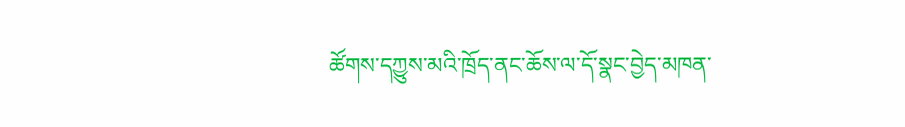ཚོགས་དཀྱུས་མའི་ཁྲོད་ནང་ཆོས་ལ་དོ་སྣང་བྱེད་མཁན་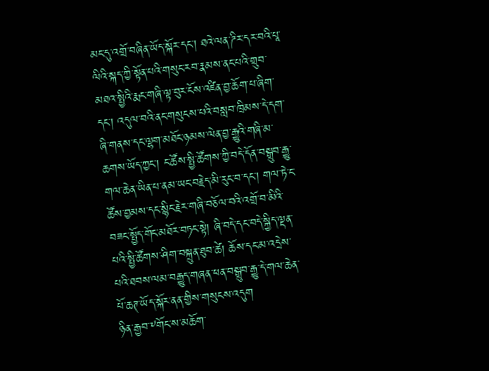མང་དུ་འགྲོ་བཞིན་ཡོད་སྐོར་དང་། ཐའེ་ལན་ཌིར་དར་བའི་པཱ་ལིའི་སྐད་ཀྱི་སྟོན་པའི་གསུང་རབ་རྣམས་ནང་པའི་གྲུབ་མཐའ་སྤྱིའི་རྨང་གཞི་ལྟ་བུར་ངོས་འཛིན་བྱ་ཆོག་པ་ཞིག་དང་། འདུལ་བའི་ནང་གསུངས་པའི་བསླབ་ཁྲིམས་དེ་དག་ཞི་གནས་དང་ལྷག་མཐོང་ཉམས་ལེན་བྱ་རྒྱུའི་གཞི་མ་ཆགས་ཡོད་ཀྱང་། ང་ཚོས་སྤྱི་ཚོགས་ཀྱི་བདེ་དོན་བསྒྲུབ་རྒྱུ་གལ་ཆེན་ཡིན་པ་ནམ་ཡང་བརྗེད་མི་རུང་བ་དང་། གལ་ཏེ་ང་ཚོས་བྱམས་དང་སྙིང་རྗེར་གཞི་བཅོལ་བའི་འགྲོ་བ་མིའི་བཟང་སྤྱོད་གོང་མཐོར་བཏང་སྟེ། ཞི་བདེ་དང་བདེ་སྐྱིད་ལྡན་པའི་སྤྱི་ཚོགས་ཤིག་བསྐྲུན་ཐུབ་ཚེ། ཆོས་དང་མ་འདྲེས་པའི་ཐབས་ལམ་བརྒྱུད་གཞན་ཕན་བསྒྲུབ་རྒྱུ་དེ་གལ་ཆེན་པོ་ཆཊ་ཡོད་སྐོར་ནན་གྱིས་གསུངས་འདུག
ཉིན་རྒྱབ་༸གོང་ས་མཆོག་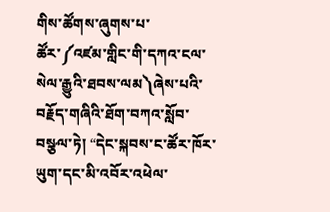གིས་ཚོགས་ཞུགས་པ་ཚོར་༼འཛམ་གླིང་གི་དཀའ་ངལ་སེལ་རྒྱུའི་ཐབས་ལམ༽ཞེས་པའི་བརྗོད་གཞིའི་ཐོག་བཀའ་སློབ་བསྩལ་ཏེ། “དེང་སྐབས་ང་ཚོར་ཁོར་ཡུག་དང་མི་འབོར་འཕེལ་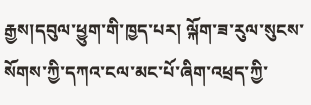རྒྱས།དབུལ་ཕྱུག་གི་ཁྱད་པར། ལྐོག་ཟ་རུལ་སུངས་སོགས་ཀྱི་དཀའ་ངལ་མང་པོ་ཞིག་འཕྲད་ཀྱི་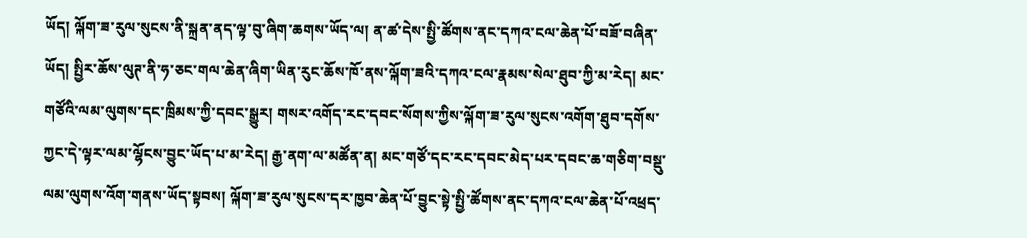ཡོད། ལྐོག་ཟ་རུལ་སུངས་ནི་སྐྲན་ནད་ལྟ་བུ་ཞིག་ཆགས་ཡོད་ལ། ན་ཚ་དེས་སྤྱི་ཚོགས་ནང་དཀའ་ངལ་ཆེན་པོ་བཟོ་བཞིན་ཡོད། སྤྱིར་ཆོས་ལུཊ་ནི་ཧ་ཅང་གལ་ཆེན་ཞིག་ཡིན་རུང་ཆོས་ཁོ་ནས་ལྐོག་ཟའི་དཀའ་ངལ་རྣམས་སེལ་ཐུབ་ཀྱི་མ་རེད། མང་གཙོའི་ལམ་ལུགས་དང་ཁྲིམས་ཀྱི་དབང་སྒྱུར། གསར་འགོད་རང་དབང་སོགས་ཀྱིས་ལྐོག་ཟ་རུལ་སུངས་འགོག་ཐུབ་དགོས་ཀྱང་དེ་ལྟར་ལམ་ལྷོངས་བྱུང་ཡོད་པ་མ་རེད། རྒྱ་ནག་ལ་མཚོན་ན། མང་གཙོ་དང་རང་དབང་མེད་པར་དབང་ཆ་གཅིག་བསྡུ་ལམ་ལུགས་འོག་གནས་ཡོད་སྟབས། ལྐོག་ཟ་རུལ་སུངས་དར་ཁྱབ་ཆེན་པོ་བྱུང་སྟེ་སྤྱི་ཚོགས་ནང་དཀའ་ངལ་ཆེན་པོ་འཕྲད་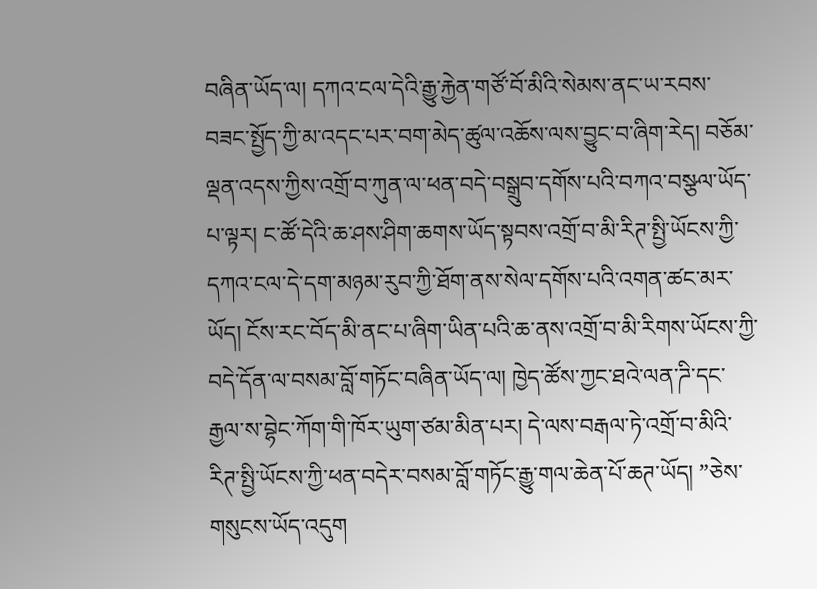བཞིན་ཡོད་ལ། དཀའ་ངལ་དེའི་རྒྱུ་རྐྱེན་གཙོ་བོ་མིའི་སེམས་ནང་ཡ་རབས་བཟང་སྤྱོད་ཀྱི་མ་འདང་པར་བག་མེད་ཚུལ་འཆོས་ལས་བྱུང་བ་ཞིག་རེད། བཅོམ་ལྡན་འདས་ཀྱིས་འགྲོ་བ་ཀུན་ལ་ཕན་བདེ་བསྒྲུབ་དགོས་པའི་བཀའ་བསྩལ་ཡོད་པ་ལྟར། ང་ཚོ་དེའི་ཆ་ཤས་ཤིག་ཆགས་ཡོད་སྟབས་འགྲོ་བ་མི་རིཊ་སྤྱི་ཡོངས་ཀྱི་དཀའ་ངལ་དེ་དག་མཉམ་རུབ་ཀྱི་ཐོག་ནས་སེལ་དགོས་པའི་འགན་ཚང་མར་ཡོད། ངོས་རང་བོད་མི་ནང་པ་ཞིག་ཡིན་པའི་ཆ་ནས་འགྲོ་བ་མི་རིགས་ཡོངས་ཀྱི་བདེ་དོན་ལ་བསམ་བློ་གཏོང་བཞིན་ཡོད་ལ། ཁྱེད་ཚོས་ཀྱང་ཐའེ་ལན་ཌི་དང་རྒྱལ་ས་བྷེང་ཀོག་གི་ཁོར་ཡུག་ཙམ་མིན་པར། དེ་ལས་བརྒལ་ཏེ་འགྲོ་བ་མིའི་རིཊ་སྤྱི་ཡོངས་ཀྱི་ཕན་བདེར་བསམ་བློ་གཏོང་རྒྱུ་གལ་ཆེན་པོ་ཆཊ་ཡོད། ”ཅེས་གསུངས་ཡོད་འདུག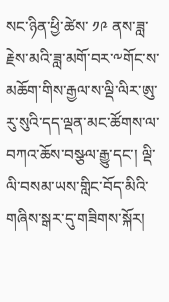སང་ཉིན་ཕྱི་ཚེས་ ༡༩ ནས་ཟླ་རྗེས་མའི་ཟླ་མགོ་བར་༸གོང་ས་མཆོག་གིས་རྒྱལ་ས་ལྡི་ལིར་ཨུ་རུ་སུའི་དད་ལྡན་མང་ཚོགས་ལ་བཀའ་ཆོས་བསྩལ་རྒྱུ་དང་། ལྡི་ལི་བསམ་ཡས་གླིང་བོད་མིའི་གཞིས་སྒར་དུ་གཟིགས་སྐོར།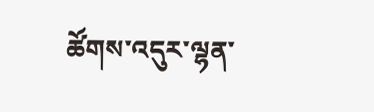ཚོགས་འདུར་ལྷན་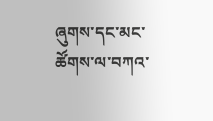ཞུགས་དང་མང་ཚོགས་ལ་བཀའ་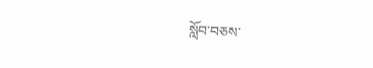སློབ་བཅས་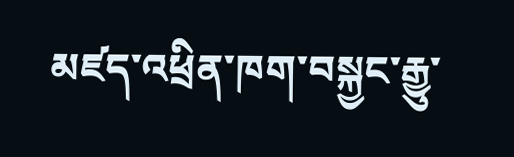མཛད་འཕྲིན་ཁག་བསྐྱང་རྒྱུ་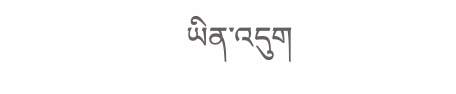ཡིན་འདུག